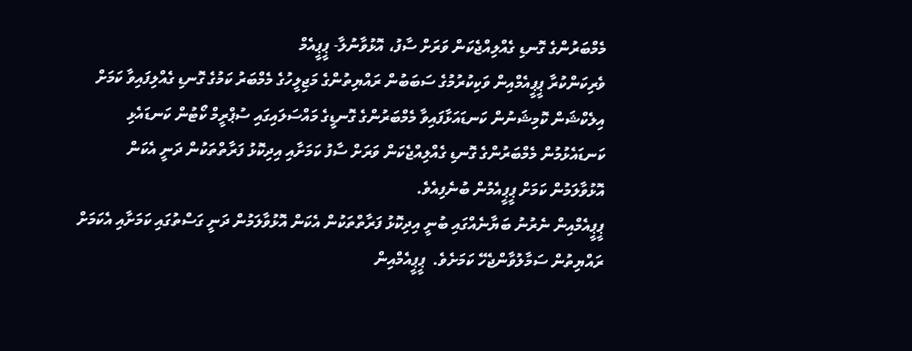މެމްބަރުންގެ ގޮނޑި ގެއްލިއްޖެކަން ވަރަށް ސާފު، އޮޅުވާނުލާ- ޕީޕީއެމް
ވެރިކަންކުރާ ޕީޕީއެމްއިން ވަކިކުރުމުގެ ސަބަބުން ރައްޔިތުންގެ މަޖިލީހުގެ މެމްބަރު ކަމުގެ ގޮނޑި ގެއްލިފައިވާ ކަމަށް އިލެކްޝަން ކޮމިޝަނުން ކަނޑައަޅާފައިވާ މެމްބަރުންގެ ގޮނޑީގެ މައްސަލައިގައި ސުޕްރީމް ކޯޓުން ކަނޑައެޅި ކަނޑައެޅުމުން މެމްބަރުންގެ ގޮނޑި ގެއްލިއްޖެކަން ވަރަށް ސާފު ކަމަށާއި އިދިކޮޅު ފަރާތްތަކުން ދަނީ އެކަން އޮޅުވާލަމުން ކަމަށް ޕީޕީއެމުން ބުނެފިއެވެ.
ޕީޕީއެމްއިން ނެރުނު ބަޔާނެއްގައި ބުނީ އިދިކޮޅު ފަރާތްތަކުން އެކަން އޮޅުވާލަމުން ދަނީ ގަސްތުގައި ކަމަށާއި އެކަމަށް ރައްޔިތުން ސަމާލުވާންޖެހޭ ކަމަށެވެ.  ޕީޕީއެމްއިން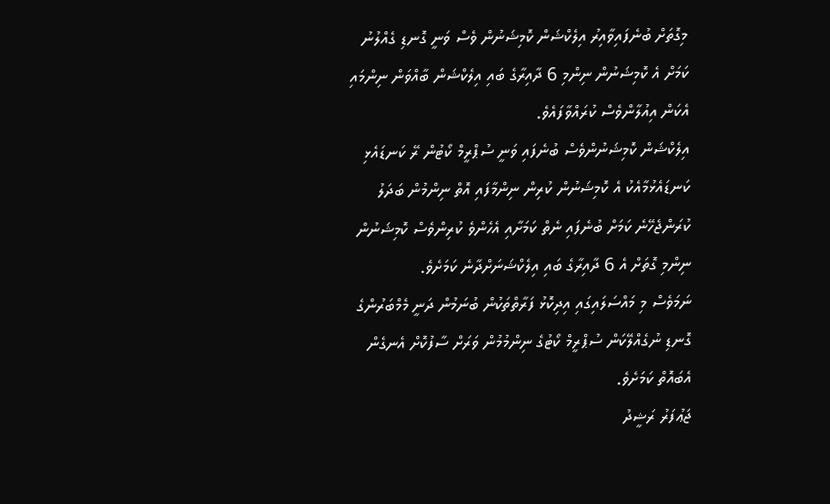މިގޮތަށް ބުނެފައިވާއިރު އިލެކްޝަން ކޮމިޝަނުން ވެސް ވަނީ ގޮނޑި ގެއްލުނު ކަމަށް އެ ކޮމިޝަނުން ނިންމި 6 ދާއިރާގެ ބައި އިލެކްޝަން ބާއްވަން ނިންމައި އެކަން އިއުލާންވެސް ކުރައްވާފައެވެ.
އިލެކްޝަން ކޮމިޝަނުންވެސް ބުނެފައި ވަނީ ސުޕްރީމް ކޯޓުން ރޭ ކަނޑައެޅި ކަނޑައެޅުމާއެކު އެ ކޮމިޝަނުން ކުރިން ނިންމާފައި އޮތް ނިންމުން ބަދަލު ކުރަންޖެހޭނެ ކަމަށް ބުނެފައި ނެތް ކަމަށާއި އެހެންވެ ކުރިންވެސް ކޮމިޝަނުން ނިންމި ގޮތަށް އެ 6 ދާއިރާގެ ބައި އިލެކްޝަނަށްދާނެ ކަމަށެވެ.
ނަމަވެސް މި މައްސަލައިގައި އިދިކޮޅު ފަރާތްތަކުން ބުނަމުން ދަނީ މެމްބަރުންގެ ގޮނޑި ނުގެއްލޭކަން ސުޕްރީމް ކޯޓުގެ ނިންމުމުން ވަރަށް ސާފުކޮށް އެނގެން އެބައޮތް ކަމަށެވެ.
ޖަޢުފަރު ރަޝީދު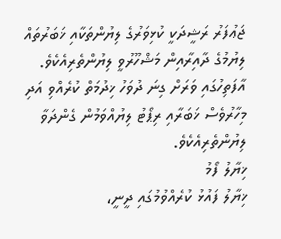ޖަޢުފަރު ރަޝީދަކީ ކުޅިވަރުގެ ލިޔުންތަކާއި ޚަބަރުތައް ލިޔުމުގެ ދާއިރާއިން މަޝްހޫރުވީ ލިޔުންތެރިއެކެވެ. އާފަތިހުގައި ވަރަށް ގިނަ ދުވަހު ޚިދުމަތް ކުރެއްވި އަދި މިހާރުވެސް ޚަބަރާއި ރިޕޯޓު ލިޔުއްވަމުން ގެންދަވާ ލިޔުންތެރިއެކެވެ.
ޚިޔާލު ފޯމު
ޚިޔާލު ފައުޅު ކުރެއްވުމުގައި ދީނީ،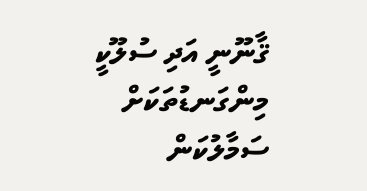ޤާނޫނީ އަދި ސުލޫކީ މިންގަނޑުތަކަށް ސަމާލުކަން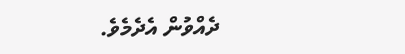ދެއްވުން އެދެމެވެ.